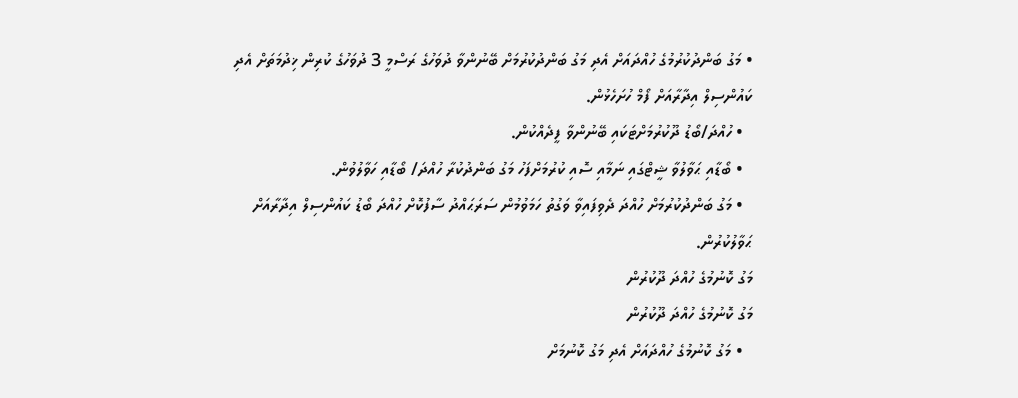• މަގު ބަންދުކުރުމުގެ ހުއްދައަށް އެދި މަގު ބަންދުކުރުމަށް ބޭނުންވާ ދުވަހުގެ ރަސްމީ 3 ދުވަހުގެ ކުރިން ޚިދުމަތަށް އެދި ކައުންސިލް އިދާރާއަށް ފޯމް ހުށަހެޅުން.
  • ހުއްދަ/ބޯޑު ދޫކުރުމަށްޓަކައި ބޭނުންވާ ފީދެއްކުން.
  • ބޯޑާއި ޙަވާލުވާ ޝީޓްގައި ނަމާއި ސޮއި ކުރުމަށްފަހު މަގު ބަންދުކުރާ ހުއްދަ/ ބޯޑާއި ހަވާލުވުން.
  • މަގު ބަންދުކުރުމަށް ހުއްދަ ދެވިފައިވާ ވަގުތު ހަމަވުމުން ސަރަޙައްދު ސާފުކޮށް ހުއްދަ ބޯޑު ކައުންސިލް އިދާރާއަށް ޙަވާލުކުރުން.
މަގު ކޮނުމުގެ ހުއްދަ ދޫކުރުން
މަގު ކޮނުމުގެ ހުއްދަ ދޫކުރުން
  • މަގު ކޮނުމުގެ ހުއްދައަށް އެދި މަގު ކޮނުމަށް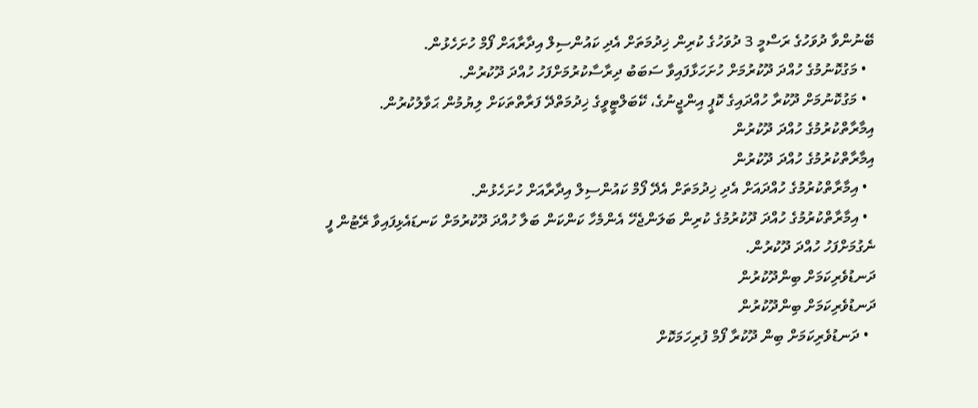ބޭނުންވާ ދުވަހުގެ ރަސްމީ 3 ދުވަހުގެ ކުރިން ޚިދުމަތަށް އެދި ކައުންސިލް އިދާރާއަށް ފޯމް ހުށަހެޅުން.
  • މަގުކޮނުމުގެ ހުއްދަ ދޫކުރުމަށް ހުށަހަޅާފައިވާ ސަބަބު ދިރާސާކުރުމަށްފަހު ހުއްދަ ދޫކުރުން.
  • މަގުކޮނުމަށް ދޫކުރާ ހުއްދައިގެ ކޮޕީ އިންޖީނުގެ، ކޭބަލްޓީވީގެ ޚިދުމަތްދޭ ފަރާތްތަކަށް ލިޔުމުން ޙަވާލުކުރުން.
އިމާރާތްކުރުމުގެ ހުއްދަ ދޫކުރުން
އިމާރާތްކުރުމުގެ ހުއްދަ ދޫކުރުން
  • އިމާރާތްކުރުމުގެ ހުއްދައަށް އެދި ޚިދުމަތަށް އެދޭ ފޯމް ކައުންސިލް އިދާރާއަށް ހުށަހެޅުން.
  • އިމާރާތްކުރުމުގެ ހުއްދަ ދޫކުރުމުގެ ކުރިން ބަލަންޖެހޭ އެންމެހާ ކަންކަން ބަލާ ހުއްދަ ދޫކުރުމަށް ކަނޑައެޅިފައިވާ ރޭޓުން ފީ ނެގުމަށްފަހު ހުއްދަ ދޫކުރުން.
ދަނޑުވެރިކަމަށް ބިންދޫކުރުން
ދަނޑުވެރިކަމަށް ބިންދޫކުރުން
  • ދަނޑުވެރިކަމަށް ބިން ދޫކުރާ ފޯމް ފުރިހަމަކޮށް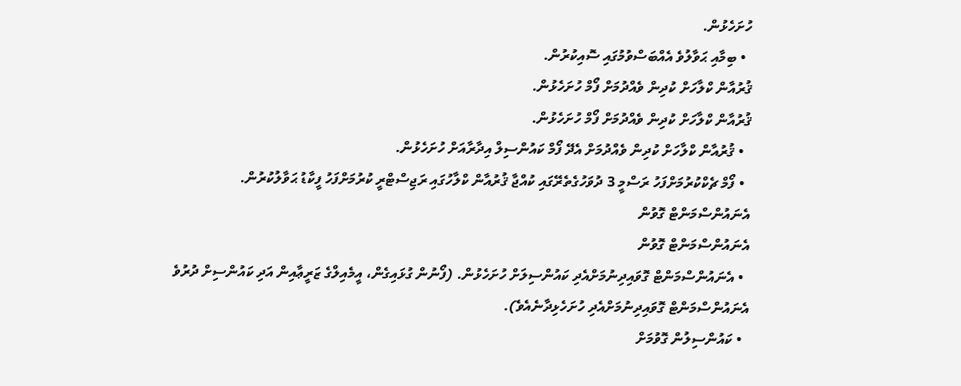ހުށަހެޅުން.
  • ބިމާއި ޙަވާލުވެ އެއްބަސްވުމުގައި ސޮއިކުރުން.
ޤުރުއާން ކްލާހަށް ކުދިން ވެއްދުމަށް ފޯމް ހުށަހެޅުން.
ޤުރުއާން ކްލާހަށް ކުދިން ވެއްދުމަށް ފޯމް ހުށަހެޅުން.
  • ޤުރުއާން ކްލާހަށް ކުދިން ވެއްދުމަށް އެދޭ ފޯމް ކައުންސިލް އިދާރާއަށް ހުށަހެޅުން.
  • ފޯމް ޗެކްކުރުމަށްފަހު ރަސްމީ 3 ދުވަހުގެތެރޭގައި ކުއްޖާ ޤުރުއާން ކްލާހުގައި ރަޖިސްޓްރީ ކުރުމަށްފަހު ފީކާޑު ޙަވާލުކުރުން.
އެނައުންސްމަންޓް ގޮވުން
އެނައުންސްމަންޓް ގޮވުން
  • އެނައުންސްމަންޓް ގޮވައިދިނުމަށްއެދި ކައުންސިލަށް ހުށަހެޅުން. (ފޯނުން ގުޅައިގެން، އީމެއިލްގެ ޒަރީޢާއިން އަދި ކައުންސިށް ދުރުވެ އެނައުންސްމަންޓް ގޮވައިދިނުމަށްއެދި ހުށަހެޅިދާނެއެވެ).
  • ކައުންސިލުން ގޮވުމަށް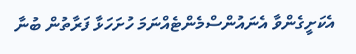އެކަށީގެންވާ އެނައުންސްމެންޓެއްނަމަ ހުށަހަޅާ ފަރާތުން ބުނާ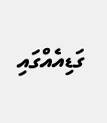ގަޑިއެއްގައި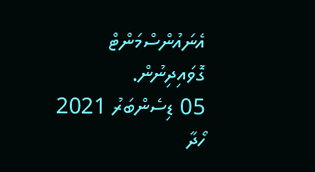އެނައުންސްމަންޓް ގޮވައިދިނުން.
05 ޑިސެންބަރު 2021
ހޯދާ